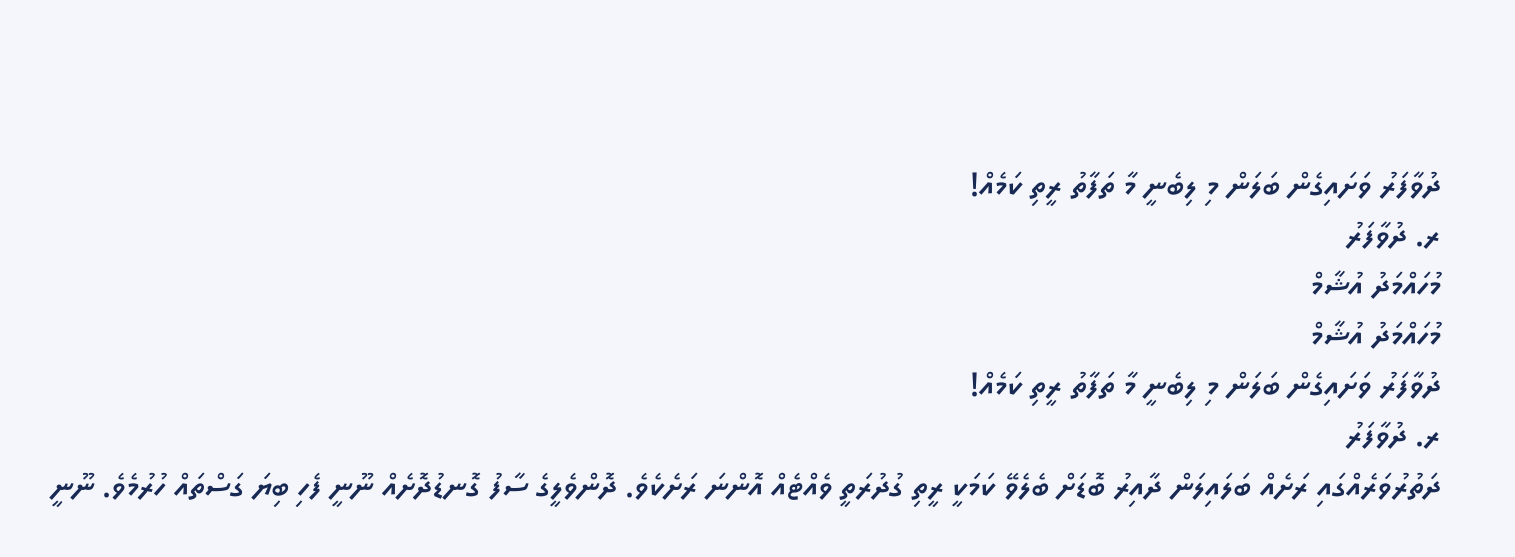ދުވާފަރު ވަށައިގެން ބަލަން މި ލިބެނީ މާ ތަފާތު ރީތި ކަމެއް!
ރ. ދުވާފަރު
މުހައްމަދު އުޝާމް
މުހައްމަދު އުޝާމް
ދުވާފަރު ވަށައިގެން ބަލަން މި ލިބެނީ މާ ތަފާތު ރީތި ކަމެއް!
ރ. ދުވާފަރު
ދަތުރުވަރެއްގައި ރަށެއް ބަލައިލަން ދާއިރު ބޮޑަށް ބެލެވޭ ކަމަކީ ރީތި ގުދުރަތީ ވެއްޓެއް އޮންނަ ރަށެކެވެ. ދޮންވެލީގެ ސާފު ގޮނޑުދޮށެއް ނޫނީ ފެހި ބިޔަ ގަސްތައް ހުރުމެވެ. ނޫނީ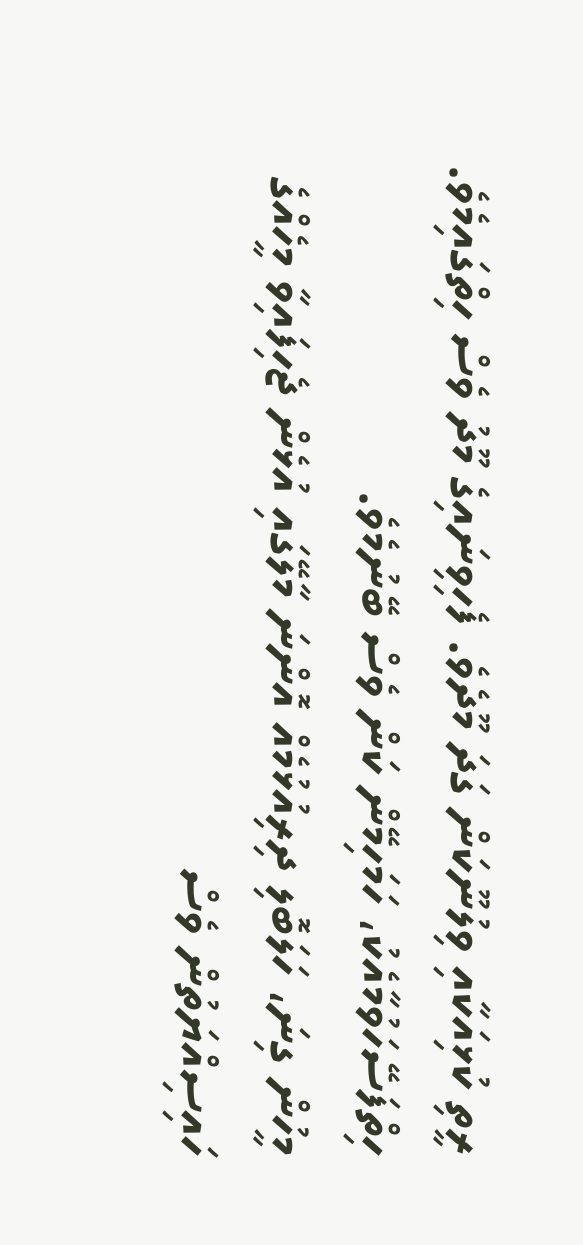ރީތި ކުޅިއަކާއި ވިލުނޫކަން ގަދަ މޫދެވެ. ފެހިވިނައިގެ މޫދު ވެސް ހިތްގައިމެވެ. ހިތްފަސޭހަވުމާއެކު، ހަމަހިމޭން ކަން ވެސް ބޭނުމެވެ.
މީހުން ގިނަ، ހަލަބޮލި ދިރިއުޅުމެއް އޮންނަ މާލޭގައި އުޅެން ޖެހިފައިވާ މީހެއްގެ ހައިސިއްޔަތުން ވެސް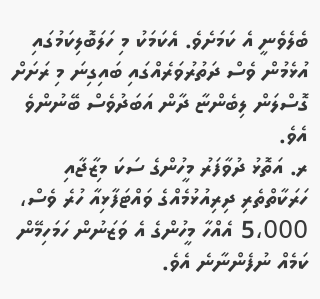ބެލެވެނީ އެ ކަމަށެވެ. އެކަމަކު މި ހަލަބޮލިކަމުގައި އުޅެމުން ވެސް ދަތުރުވަރެއްގައި ބައިގިނަ މި ރަށަށް ގޮސްލަން ލިބެންޏާ ދާން އަބަދުވެސް ބޭނުންވެ އެވެ.
ރ. އަތޮޅު ދުވާފަރު މީހުންގެ ސަކަ މިޒާޖާއި ހަރަކާތްތެރި ދިރިއުޅުމެއްގެ ވައްޓަފާޅިއާ ހުރެ ވެސް، 5،000 އެއްހާ މީހުންގެ އެ ވަޒަނުން ހަމަހިމޭން ކަމެއް ނުފެންނާނެ އެވެ.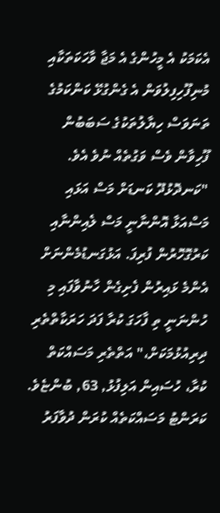އެކަމަކު އެ މީހުންގެ އެ މަޖާ ވާހަކަތަކާއި މުނިފޫހިފިލުވަން އެ ގެންގުޅޭ ކަންކަމުގެ ތަނަވަސް ހިޔާލުތަކުގެ ސަބަބުން ފޫހިވާން ވެސް ވަގުތެއް ނުވެ އެވެ.
"ކަނދޮޅުދޫ ކަނޑަށް މަސް އަޅައި މަސްއަޅާ އޮންނާނީ މަސް ލެއިންނާއި ކަރުގޮހޮރުން ފުރިފަ. އަޅުގަނޑުމެންނަށް އެންމެ ޅައިރުން ފެށިގެން ހާނުވާފައި މި ހުންނަނީ ތި ފާހަގަ ކުރާ ފަދަ ހަރަކާތްތެރި ދިރިއުޅުމަކަށް،" އަތްތެރި މަސައްކަތް ކުރާ، ހުސައިން އަލިފުޅު, 63, ބުންޏެވެ.
ކަރަންޓު މަސައްކަތެއް ކުރަން ދުވާފަރު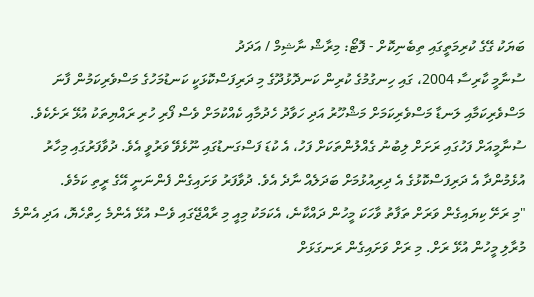ބަޔަކު ގޭގެ ކުރިމަތީގައި ތިބެނިކޮށް - ފޮޓޯ: މިރާޝް ނާޝިމް / އަދަދު
ސުނާމީ ކާރިސާ 2004، ގައި ހިނގުމުގެ ކުރިން ކަނދޮޅުދޫގެ މި ދަރިފަސްކޮޅަކީ ކަނޑުމަހުގެ މަސްވެރިކަމުން ފާނަ މަސްވެރިކަމާއި ލަނޑާ މަސްވެރިކަމަށް މަޝްހޫރު އަދި ހަވާދު ހެދުމާއި ކެއްކުމަށް ވެސް ފޯރި ހުރި ރައްޔިތަކު އުޅޭ ރަށެކެވެ.
ސުނާމީއަށް ފަހުގައި ރަށަށް ލިބުނު ގެއްލުންތަކަށް ފަހު، އެ ކުޑަ ފަސްގަނޑުގައި ނޫޅެވޭ ވަރުވީ އެވެ. ދުވާފަރުގައި މިހާރު އުޅެމުންދާ އެ ދަރިފަސްކޮޅުގެ އެ ދިރިއުޅުމަށް ބަދަލެއް ނާދެ އެވެ. ދުވާފަރު ވަށައިގެން ފެންނަނީ އޭގެ ރީތި ކަމެވެ.
"މި ރަށޭ ކިޔައިގެން ވަރަށް ތަފާތު ވާހަކަ މީހުން ދައްކާނެ، އެކަމަކު މިއީ މި ރާއްޖޭގައި ވެސް އުޅޭ އެންމެ ހިތްހެޔޮ، އަދި އެންމެ މުރާލި މީހުން އުޅޭ ރަށް. މި ރަށް ވަށައިގެން ރަނގަޅަށް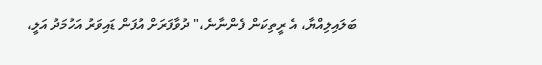ބަލައިލިއްޔާ، އެ ރީތިކަން ފެންނާނެ،" ދުވާފަރަށް އުފަން ޑައިވަރު އަހުމަދު އަލީ،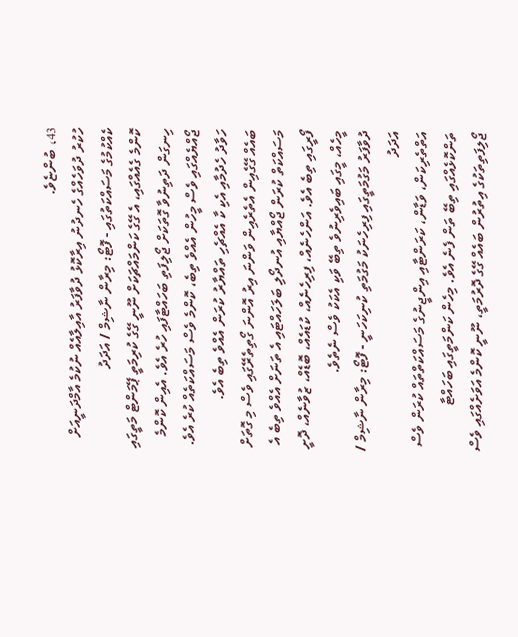43، ބުންޏެވެ.
ހުކުރު ދުވަހެއްގެ ހެނދުނު އިރާކޮޅު ދުވާފަރު އާއިލާއެއް ނުކުމެ އާމްދަނީއަށް ކެއްކުމުގެ މަސައްކަތުގައި - ފޮޓޯ: މިރާން ނާޝިމް / އަދަދު
ކޮންމެ ގެއެއްގައި، އެ ގޭގެ ކަންމައްޗަކަށް ނޫނީ ގޭގެ ކުރިމަތީ ޕޭމަންޓް މަތީގައި ހިނގަން ދަތިނުވާ ގޮތަކަށް ޖޯލިފަތި ބަހައްޓާފައި ހުރެ އެވެ. އެއިން ކޮންމެ ޖޯއްޔެއްގައި ވެސް މީހުން އެއްވެ ތިބެ، ކޮންމެ ވެސް މަސައްކަތެއް ކުރެ އެވެ. ހަވާދު ހެދުމާއި އެކި ކާ އެއްޗެހި ތައްޔާރު ކުރަން އެއްވެ ތިބެ އެވެ.
ބައެއް ގޭގެއިން އެތެރެއިން ވަންނަ އިރު އޮންނަ ގޯތިތެރޭގައި ވެސް މި ގޮތަށް މަސައްކަތް ކުރަން ޖޯއްޔާއި އުނދޯލި ބަލަހައްޓައި އެ ތަނަށް އެއްވެ ތިބެ އެ ފޯރީގައި ތިބެ އެވެ. އަންހެނެއް، ފިރިހެނެއް، ކުޑައެއް، ބޮޑެއް، ޒުވާނެއް، ދޮށީ މީހެއް، މީގައި ބައިވެރިނުވެ ތިބޭ ވަކި އެކަކު ވެސް ނެތެވެ.
ދުވާފަރު މަގުމަތީގައި ފިރިހެނަކު މަގުމަތި ކުނިކަހަނީ - ފޮޓޯ: މިރާން ނާޝިމް / އަދަދު
އަތްތެރިކަން، ވަޑާން، ކަރަންޓާއި އިންޖީނުގެ މަސައްކަތްތައް ކުރަން ވެސް ތަންކޮޅެއްގައި ތިބޭ ތަން ފެނެ އެވެ. މިހެން ކަންމަތީގައި ބަހައްޓާ ޖޯލިފަތިތަކުގެ އިތުރުން ބައެއް ގޭގެ ދޮރުމަތީ، ނޫނީ ކޮންމެ އަވަށެއްގައި ވެސް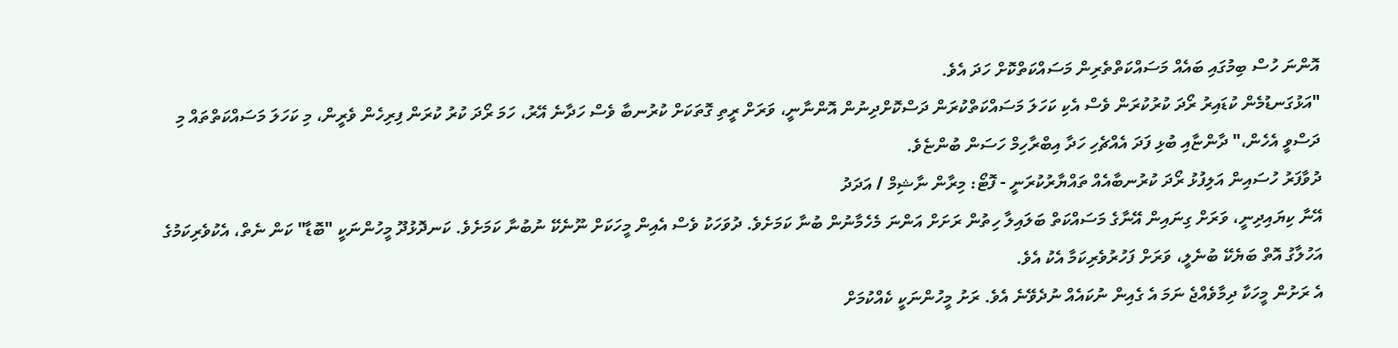އޮންނަ ހުސް ބިމުގައި ބައެއް މަސައްކަތްތެރިން މަސައްކަތްކޮށް ހަދަ އެވެ.
"އަޅުގަނޑުމެން ކުޑައިރު ރޯދަ ކުރުކުރަން ވެސް އެކި ކަހަލަ މަސައްކަތްކުރަން ދަސްކޮށްދިނުން އޮންނާނީ، ވަރަށް ރީތި ގޮތަކަށް ކުރުނބާ ވެސް ހަދާނެ އޭރު، ހަމަ ރޯދަ ކުރު ކުރަން ފިރިހެން ވެރީން، މި ކަހަލަ މަސައްކަތްތައް މި ދަސްވީ އެހެން،" ދާންޏާއި ބުޅި ފަދަ އެއްޗެހި ހަދާ އިބްރާހިމް ހަސަން ބުންޏެވެ.
ދުވާފަރު ހުސައިން އަލިފުޅު ރޯދަ ކުރުނބާއެއް ތައްޔާރުކުރަނީ - ފޮޓޯ: މިރާން ނާޝިމް / އަދަދު
އޭނާ ކިޔައިދިނީ، ވަރަށް ގިނައިން އޭނާގެ މަސައްކަތް ބަލައިލާ ހިތުން ރަށަށް އަންނަ މެހެމާނުން ބުނާ ކަމަށެވެ. ދުވަހަކު ވެސް އެއިން މީހަކަށް ނޫނެކޭ ނުބުނާ ކަމަށެވެ. ކަނދޮޅުދޫ މީހުންނަކީ "ބޮޑާ" ކަން ނެތް، އެކުވެރިކަމުގެ އަހުލާގު އޮތް ބަޔެކޭ ބުނެލީ، ވަރަށް ފަހުރުވެރިކަމާ އެކު އެވެ.
އެ ރަށުން މީހަކާ ދިމާވެއްޖެ ނަމަ އެ ގެއިން ނުކައެއް ނުދެވޭނެ އެވެ. ރަށު މީހުންނަކީ ކެއްކުމަށް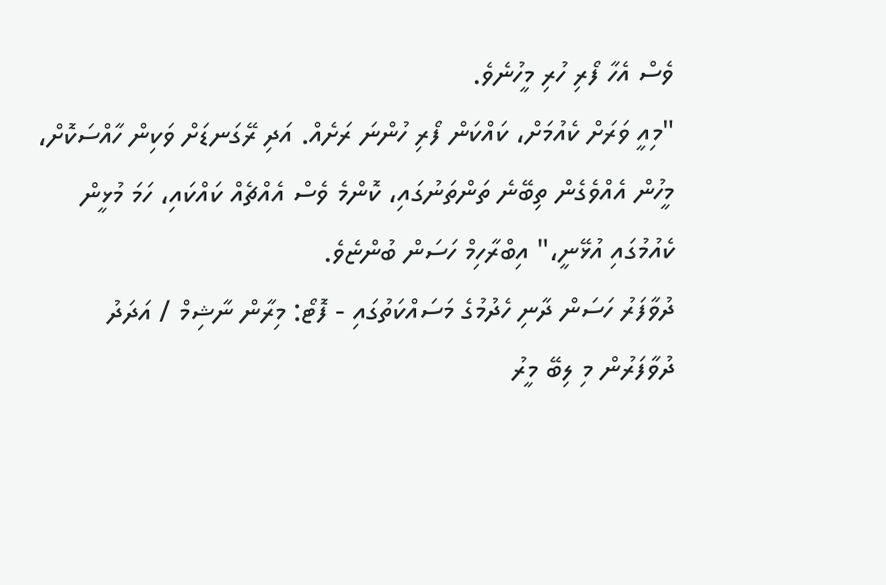ވެސް އެހާ ފޯރި ހުރި މީހުނެވެ.
"މިއީ ވަރަށް ކެއުމަށް، ކައްކަން ފޯރި ހުންނަ ރަށެއް. އަދި ރޭގަނޑަށް ވަކިން ހާއްސަކޮށް، މީހުން އެއްވެގެން ތިބޭނެ ތަންތަނުގައި، ކޮންމެ ވެސް އެއްޗެއް ކައްކައި، ހަމަ މުޅީން ކެއުމުގައި އުޅޭނީ،" އިބްރާހިމް ހަސަން ބުންޏެވެ.
ދުވާފަރު ހަސަން ދާނި ހެދުމުގެ މަސައްކަތުގައި - ފޮޓޯ: މިރާން ނާޝިމް / އަދަދު
ދުވާފަރުން މި ލިބޭ މީރު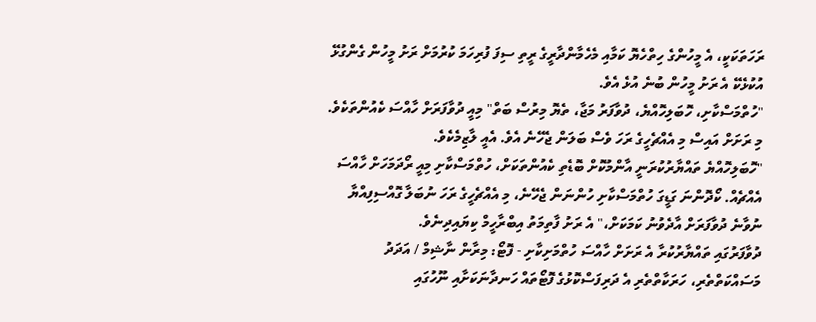ރަހަތަކަކީ، އެ މީހުންގެ ހިތްހެޔޮ ކަމާއި މެހެމާންދާރީގެ ރީތި ސިފަ ފުރިހަމަ ކުރުމަށް ރަށު މީހުން ގެންގުޅޭ އުކުޅެކޭ އެ ރަށު މީހުން ބުނެ އުޅެ އެވެ.
"ހުތްމަސްކާށި، ހޮބަލިހޮއްޔެ، ދުވާފަރު މަޖާ، ތެޔޮ މިރުސް ބަތް" މިއީ ދުވާފަރަށް ހާއްސަ ކެއުންތަކެވެ. މި ރަށަށް އައިސް މި އެއްޗެހީގެ ރަހަ ވެސް ބަލަން ޖެހޭނެ އެވެ. އެއީ ލާޒިމެކެވެ.
"ހޮބަލިހޮއްޔެ ތައްޔާރުކުރަނީ އާންމުކޮށް ބޮޑެތި ކެއުންތަކަށް، ހުތްމަސްކާށި މިއީ ރޯދަމަހަށް ހާއްސަ އެއްޗެއް. ކޯދޮންނަ ގަޑީގަ ހުތްމަސްކާށި ހުންނަން ޖެހޭނެ، މި އެއްޗެހީގެ ރަހަ ނުބަލާ ގޮއްސިފިއްޔާ ނުވާނެ ދުވާފަރަށް އާދެވުނު ކަމަކަށް،" އެ ރަށު ފާތިމަތު އިބްރާހީމް ކިޔައިދިނެވެ.
ދުވާފަރުގައި ތައްޔާރުކުރާ އެ ރަށަށް ހާއްސަ ހުތްމަށިކާށި - ފޮޓޯ: މިރާން ނާޝިމް / އަދަދު
މަސައްކަތްތެރި، ހަރަކާތްތެރި އެ ދަރިފަސްކޮޅުގެ ފޮޓޯތައް ހަނދާނަކަށާއި ނޫހުގައި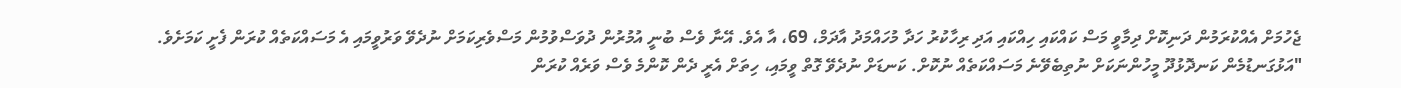ޖެހުމަށް އެއްކުރަމުން ދަނިކޮށް ދިމާވީ މަސް ކައްކައި ހިއްކައި އަދި ރިހާކުރު ހަދާ މުހައްމަދު އާދަމް، 69، އާ އެވެ. އޭނާ ވެސް ބުނީ އުމުރުން ދުވަސްވުމުން މަސްވެރިކަމަށް ނުދެވޭ ވަރުވީމައި އެ މަސައްކަތެއް ކުރަން ފެށީ ކަމަށެވެ.
"އަޅުގަނޑުމެން ކަނދޮޅުދޫ މީހުންނަކަށް ނުތިބެވޭނެ މަސައްކަތެއް ނުކޮށް. ކަނޑަށް ނުދެވޭ ގޮތް ވީމައި، ހިތަށް އެރީ ދެން ކޮންމެ ވެސް ވަރެއް ކުރަން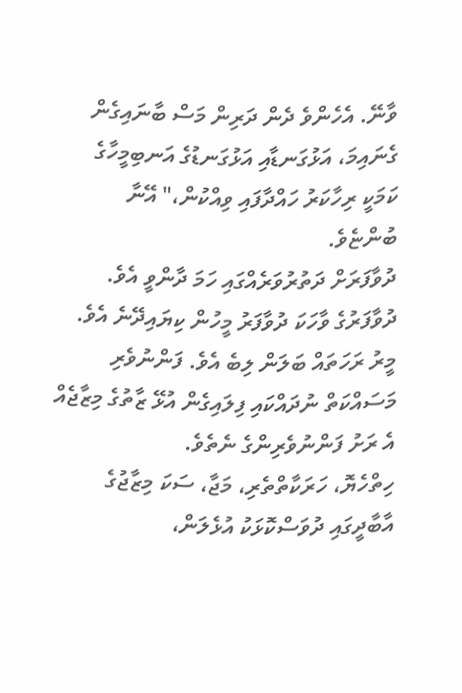ވާނޭ. އެހެންވެ ދެން ދަރިން މަސް ބާނައިގެން ގެނައިމަ، އަޅުގަނޑާއި އަޅުގަނޑުގެ އަނބިމީހާގެ ކަމަކީ ރިހާކަރު ހައްދާފައި ވިއްކުން،" އޭނާ ބުންޏެވެ.
ދުވާފަރަށް ދަތުރުވަރެއްގައި ހަމަ ދާންވީ އެވެ. ދުވާފަރުގެ ވާހަކަ ދުވާފަރު މީހުން ކިޔައިދޭނެ އެވެ. މީރު ރަހަތައް ބަލަން ލިބެ އެވެ. ފަންނުވެރި މަސައްކަތް ނުދައްކައި ފިލައިގެން އުޅޭ ޒާތުގެ މިޒާޖެއް އެ ރަށު ފަންނުވެރިންގެ ނެތެވެ.
ހިތްހެޔޮ، ހަރަކާތްތެރި، މަޖާ، ސަކަ މިޒާޖުގެ އާބާދީގައި ދުވަސްކޮޅަކު އުޅެލަން،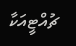ޗުއްޓީއަކާ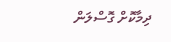ދިމާކޮށް ގޮސްލަން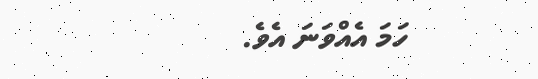ހަމަ އެއްވަނަ އެވެ.